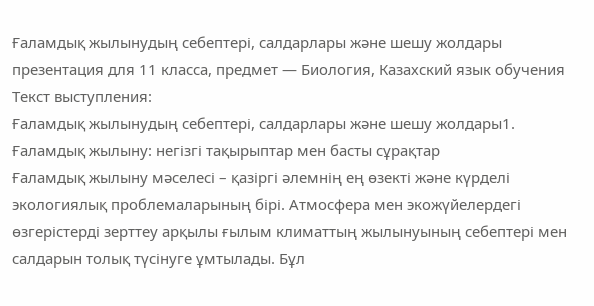Ғаламдық жылынудың себептері, салдарлары және шешу жолдары презентация для 11 класса, предмет — Биология, Казахский язык обучения
Текст выступления:
Ғаламдық жылынудың себептері, салдарлары және шешу жолдары1. Ғаламдық жылыну: негізгі тақырыптар мен басты сұрақтар
Ғаламдық жылыну мәселесі – қазіргі әлемнің ең өзекті және күрделі экологиялық проблемаларының бірі. Атмосфера мен экожүйелердегі өзгерістерді зерттеу арқылы ғылым климаттың жылынуының себептері мен салдарын толық түсінуге ұмтылады. Бұл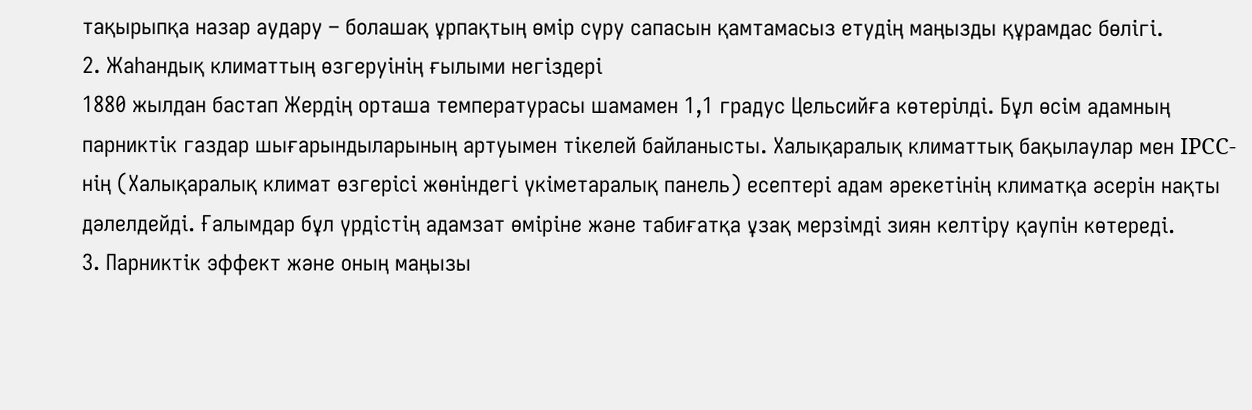тақырыпқа назар аудару – болашақ ұрпақтың өмір сүру сапасын қамтамасыз етудің маңызды құрамдас бөлігі.
2. Жаһандық климаттың өзгеруінің ғылыми негіздері
1880 жылдан бастап Жердің орташа температурасы шамамен 1,1 градус Цельсийға көтерілді. Бұл өсім адамның парниктік газдар шығарындыларының артуымен тікелей байланысты. Халықаралық климаттық бақылаулар мен IPCC-нің (Халықаралық климат өзгерісі жөніндегі үкіметаралық панель) есептері адам әрекетінің климатқа әсерін нақты дәлелдейді. Ғалымдар бұл үрдістің адамзат өміріне және табиғатқа ұзақ мерзімді зиян келтіру қаупін көтереді.
3. Парниктік эффект және оның маңызы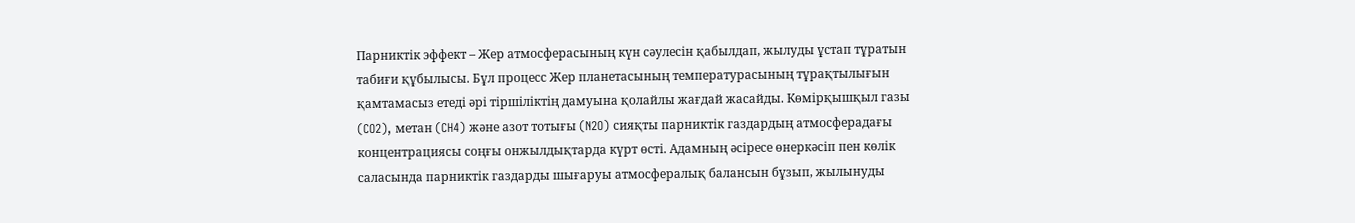Парниктік эффект – Жер атмосферасының күн сәулесін қабылдап, жылуды ұстап тұратын табиғи құбылысы. Бұл процесс Жер планетасының температурасының тұрақтылығын қамтамасыз етеді әрі тіршіліктің дамуына қолайлы жағдай жасайды. Көмірқышқыл газы (CO2), метан (CH4) және азот тотығы (N2O) сияқты парниктік газдардың атмосферадағы концентрациясы соңғы онжылдықтарда күрт өсті. Адамның әсіресе өнеркәсіп пен көлік саласында парниктік газдарды шығаруы атмосфералық балансын бұзып, жылынуды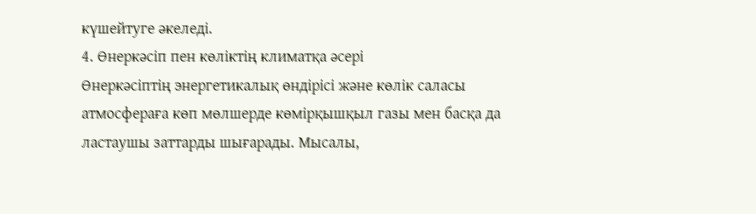күшейтуге әкеледі.
4. Өнеркәсіп пен көліктің климатқа әсері
Өнеркәсіптің энергетикалық өндірісі және көлік саласы атмосфераға көп мөлшерде көмірқышқыл газы мен басқа да ластаушы заттарды шығарады. Мысалы,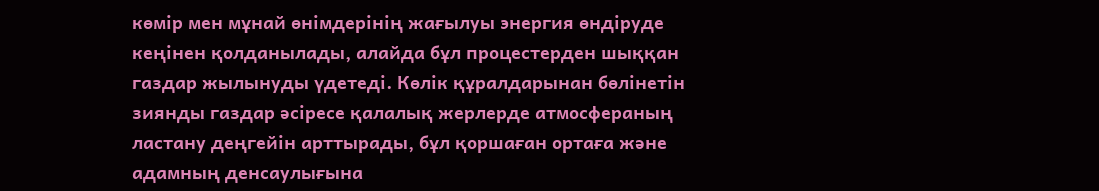көмір мен мұнай өнімдерінің жағылуы энергия өндіруде кеңінен қолданылады, алайда бұл процестерден шыққан газдар жылынуды үдетеді. Көлік құралдарынан бөлінетін зиянды газдар әсіресе қалалық жерлерде атмосфераның ластану деңгейін арттырады, бұл қоршаған ортаға және адамның денсаулығына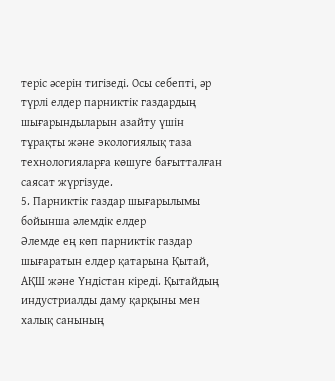теріс әсерін тигізеді. Осы себепті, әр түрлі елдер парниктік газдардың шығарындыларын азайту үшін тұрақты және экологиялық таза технологияларға көшуге бағытталған саясат жүргізуде.
5. Парниктік газдар шығарылымы бойынша әлемдік елдер
Әлемде ең көп парниктік газдар шығаратын елдер қатарына Қытай, АҚШ және Үндістан кіреді. Қытайдың индустриалды даму қарқыны мен халық санының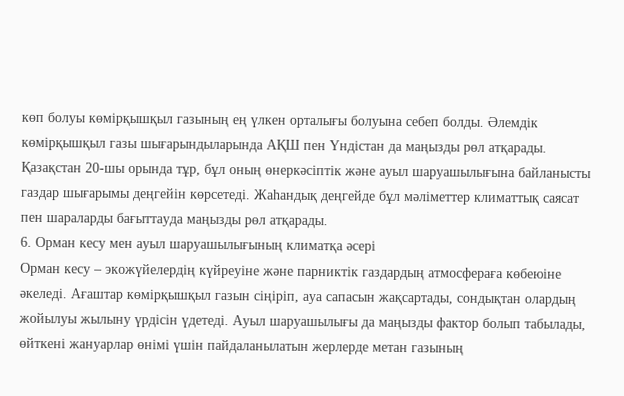көп болуы көмірқышқыл газының ең үлкен орталығы болуына себеп болды. Әлемдік көмірқышқыл газы шығарындыларында АҚШ пен Үндістан да маңызды рөл атқарады. Қазақстан 20-шы орында тұр, бұл оның өнеркәсіптік және ауыл шаруашылығына байланысты газдар шығарымы деңгейін көрсетеді. Жаһандық деңгейде бұл мәліметтер климаттық саясат пен шараларды бағыттауда маңызды рөл атқарады.
6. Орман кесу мен ауыл шаруашылығының климатқа әсері
Орман кесу – экожүйелердің күйреуіне және парниктік газдардың атмосфераға көбеюіне әкеледі. Ағаштар көмірқышқыл газын сіңіріп, ауа сапасын жақсартады, сондықтан олардың жойылуы жылыну үрдісін үдетеді. Ауыл шаруашылығы да маңызды фактор болып табылады, өйткені жануарлар өнімі үшін пайдаланылатын жерлерде метан газының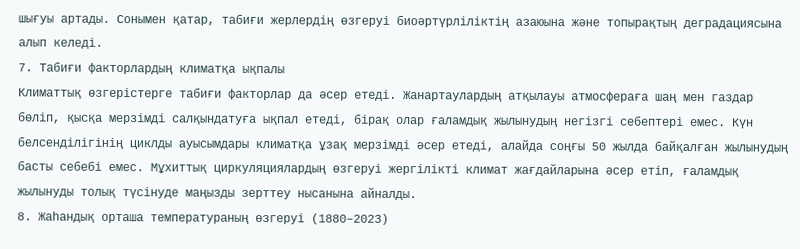шығуы артады. Сонымен қатар, табиғи жерлердің өзгеруі биоәртүрліліктің азаюына және топырақтың деградациясына алып келеді.
7. Табиғи факторлардың климатқа ықпалы
Климаттық өзгерістерге табиғи факторлар да әсер етеді. Жанартаулардың атқылауы атмосфераға шаң мен газдар бөліп, қысқа мерзімді салқындатуға ықпал етеді, бірақ олар ғаламдық жылынудың негізгі себептері емес. Күн белсенділігінің циклды ауысымдары климатқа ұзақ мерзімді әсер етеді, алайда соңғы 50 жылда байқалған жылынудың басты себебі емес. Мұхиттық циркуляциялардың өзгеруі жергілікті климат жағдайларына әсер етіп, ғаламдық жылынуды толық түсінуде маңызды зерттеу нысанына айналды.
8. Жаһандық орташа температураның өзгеруі (1880–2023)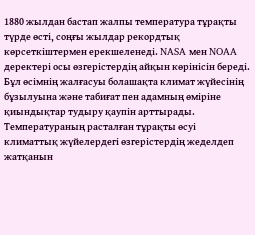1880 жылдан бастап жалпы температура тұрақты түрде өсті, соңғы жылдар рекордтық көрсеткіштермен ерекшеленеді. NASA мен NOAA деректері осы өзгерістердің айқын көрінісін береді. Бұл өсімнің жалғасуы болашақта климат жүйесінің бұзылуына және табиғат пен адамның өміріне қиындықтар тудыру қаупін арттырады. Температураның расталған тұрақты өсуі климаттық жүйелердегі өзгерістердің жеделдеп жатқанын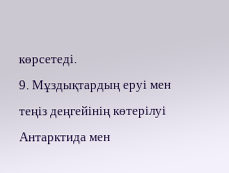көрсетеді.
9. Мұздықтардың еруі мен теңіз деңгейінің көтерілуі
Антарктида мен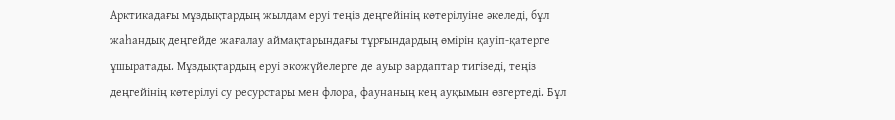Арктикадағы мұздықтардың жылдам еруі теңіз деңгейінің көтерілуіне әкеледі, бұл жаһандық деңгейде жағалау аймақтарындағы тұрғындардың өмірін қауіп-қатерге ұшыратады. Мұздықтардың еруі экожүйелерге де ауыр зардаптар тигізеді, теңіз деңгейінің көтерілуі су ресурстары мен флора, фаунаның кең ауқымын өзгертеді. Бұл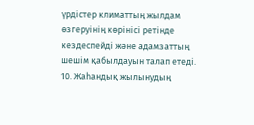үрдістер климаттың жылдам өзгеруінің көрінісі ретінде кездеспейді және адамзаттың шешім қабылдауын талап етеді.
10. Жаһандық жылынудың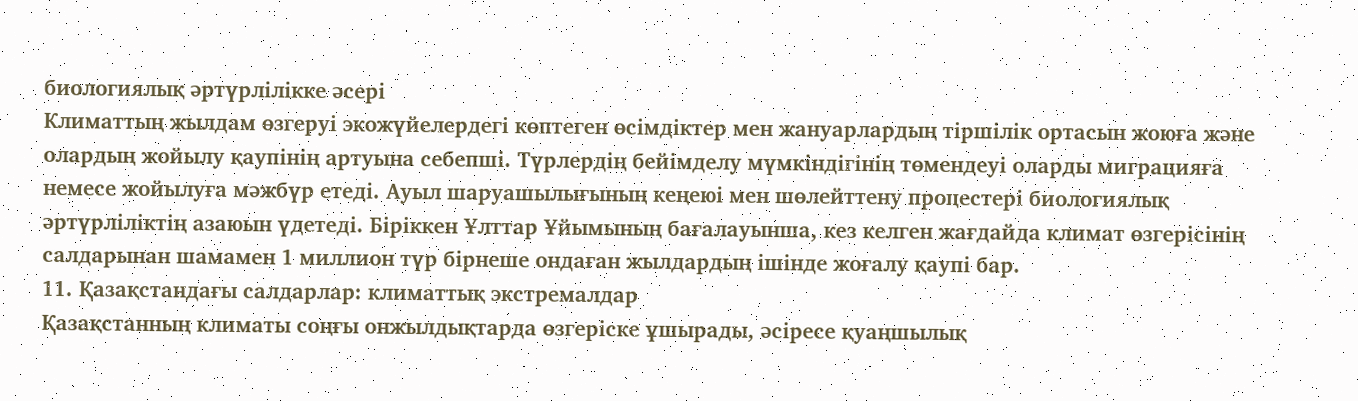биологиялық әртүрлілікке әсері
Климаттың жылдам өзгеруі экожүйелердегі көптеген өсімдіктер мен жануарлардың тіршілік ортасын жоюға және олардың жойылу қаупінің артуына себепші. Түрлердің бейімделу мүмкіндігінің төмендеуі оларды миграцияға немесе жойылуға мәжбүр етеді. Ауыл шаруашылығының кеңеюі мен шөлейттену процестері биологиялық әртүрліліктің азаюын үдетеді. Біріккен Ұлттар Ұйымының бағалауынша, кез келген жағдайда климат өзгерісінің салдарынан шамамен 1 миллион түр бірнеше ондаған жылдардың ішінде жоғалу қаупі бар.
11. Қазақстандағы салдарлар: климаттық экстремалдар
Қазақстанның климаты соңғы онжылдықтарда өзгеріске ұшырады, әсіресе қуаңшылық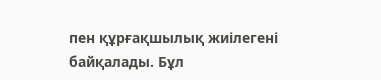пен құрғақшылық жиілегені байқалады. Бұл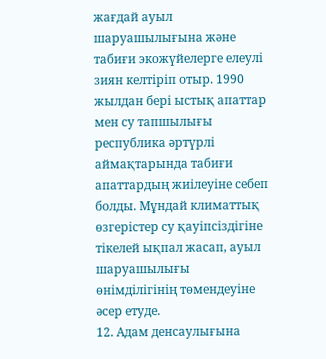жағдай ауыл шаруашылығына және табиғи экожүйелерге елеулі зиян келтіріп отыр. 1990 жылдан бері ыстық апаттар мен су тапшылығы республика әртүрлі аймақтарында табиғи апаттардың жиілеуіне себеп болды. Мұндай климаттық өзгерістер су қауіпсіздігіне тікелей ықпал жасап, ауыл шаруашылығы өнімділігінің төмендеуіне әсер етуде.
12. Адам денсаулығына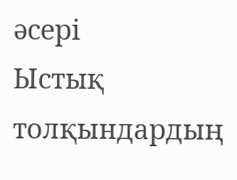әсері
Ыстық толқындардың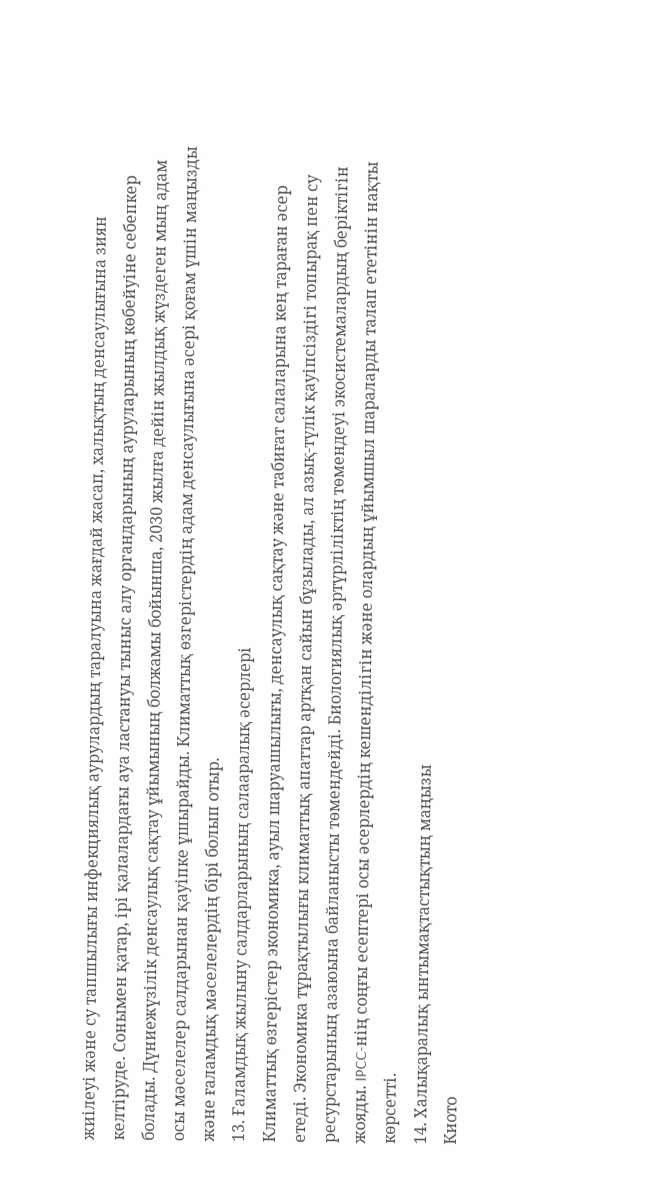жиілеуі және су тапшылығы инфекциялық аурулардың таралуына жағдай жасап, халықтың денсаулығына зиян келтіруде. Сонымен қатар, ірі қалалардағы ауа ластануы тыныс алу органдарының ауруларының көбейуіне себепкер болады. Дүниежүзілік денсаулық сақтау ұйымының болжамы бойынша, 2030 жылға дейін жылдық жүздеген мың адам осы мәселелер салдарынан қауіпке ұшырайды. Климаттық өзгерістердің адам денсаулығына әсері қоғам үшін маңызды және ғаламдық мәселелердің бірі болып отыр.
13. Ғаламдық жылыну салдарларының салааралық әсерлері
Климаттық өзгерістер экономика, ауыл шаруашылығы, денсаулық сақтау және табиғат салаларына кең тараған әсер етеді. Экономика тұрақтылығы климаттық апаттар артқан сайын бұзылады, ал азық-түлік қауіпсіздігі топырақ пен су ресурстарының азаюына байланысты төмендейді. Биологиялық әртүрліліктің төмендеуі экосистемалардың беріктігін жояды. IPCC-нің соңғы есептері осы әсерлердің кешенділігін және олардың ұйымшыл шараларды талап ететінін нақты көрсетті.
14. Халықаралық ынтымақтастықтың маңызы
Киото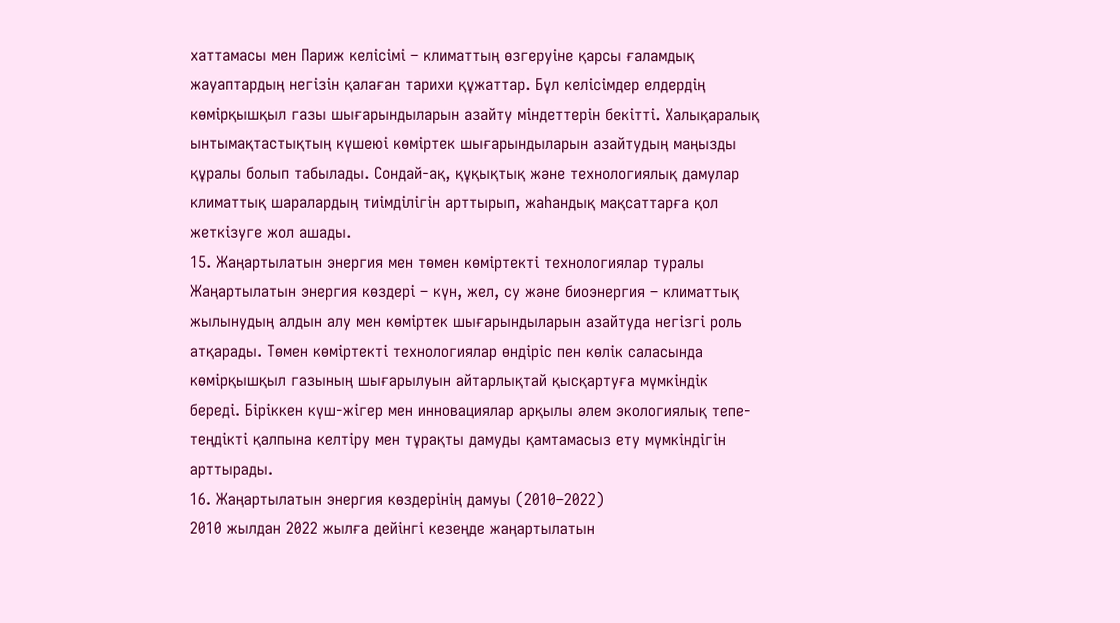хаттамасы мен Париж келісімі – климаттың өзгеруіне қарсы ғаламдық жауаптардың негізін қалаған тарихи құжаттар. Бұл келісімдер елдердің көмірқышқыл газы шығарындыларын азайту міндеттерін бекітті. Халықаралық ынтымақтастықтың күшеюі көміртек шығарындыларын азайтудың маңызды құралы болып табылады. Сондай-ақ, құқықтық және технологиялық дамулар климаттық шаралардың тиімділігін арттырып, жаһандық мақсаттарға қол жеткізуге жол ашады.
15. Жаңартылатын энергия мен төмен көміртекті технологиялар туралы
Жаңартылатын энергия көздері – күн, жел, су және биоэнергия – климаттық жылынудың алдын алу мен көміртек шығарындыларын азайтуда негізгі роль атқарады. Төмен көміртекті технологиялар өндіріс пен көлік саласында көмірқышқыл газының шығарылуын айтарлықтай қысқартуға мүмкіндік береді. Біріккен күш-жігер мен инновациялар арқылы әлем экологиялық тепе-теңдікті қалпына келтіру мен тұрақты дамуды қамтамасыз ету мүмкіндігін арттырады.
16. Жаңартылатын энергия көздерінің дамуы (2010–2022)
2010 жылдан 2022 жылға дейінгі кезеңде жаңартылатын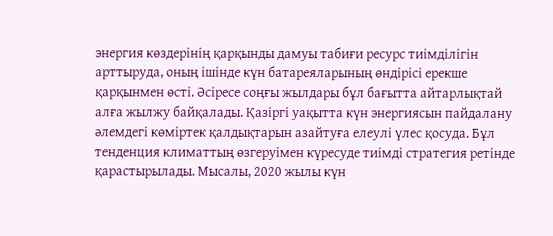энергия көздерінің қарқынды дамуы табиғи ресурс тиімділігін арттыруда, оның ішінде күн батареяларының өндірісі ерекше қарқынмен өсті. Әсіресе соңғы жылдары бұл бағытта айтарлықтай алға жылжу байқалады. Қазіргі уақытта күн энергиясын пайдалану әлемдегі көміртек қалдықтарын азайтуға елеулі үлес қосуда. Бұл тенденция климаттың өзгеруімен күресуде тиімді стратегия ретінде қарастырылады. Мысалы, 2020 жылы күн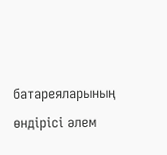батареяларының өндірісі әлем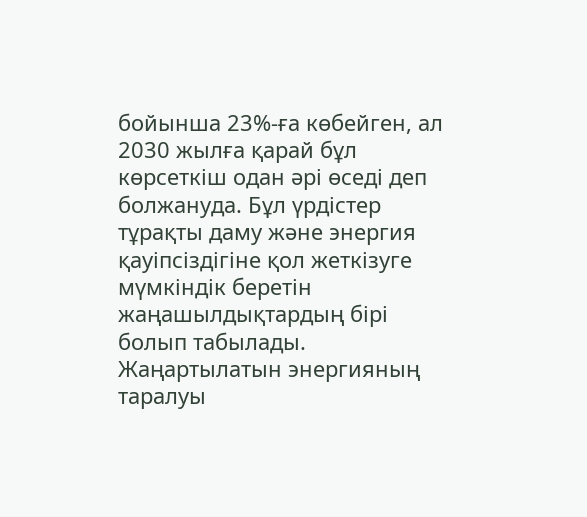бойынша 23%-ға көбейген, ал 2030 жылға қарай бұл көрсеткіш одан әрі өседі деп болжануда. Бұл үрдістер тұрақты даму және энергия қауіпсіздігіне қол жеткізуге мүмкіндік беретін жаңашылдықтардың бірі болып табылады.
Жаңартылатын энергияның таралуы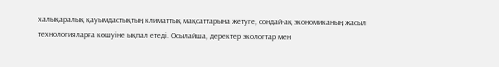халықаралық қауымдастықтың климаттық мақсаттарына жетуге, сондай-ақ экономиканың жасыл технологияларға көшуіне ықпал етеді. Осылайша, деректер экологтар мен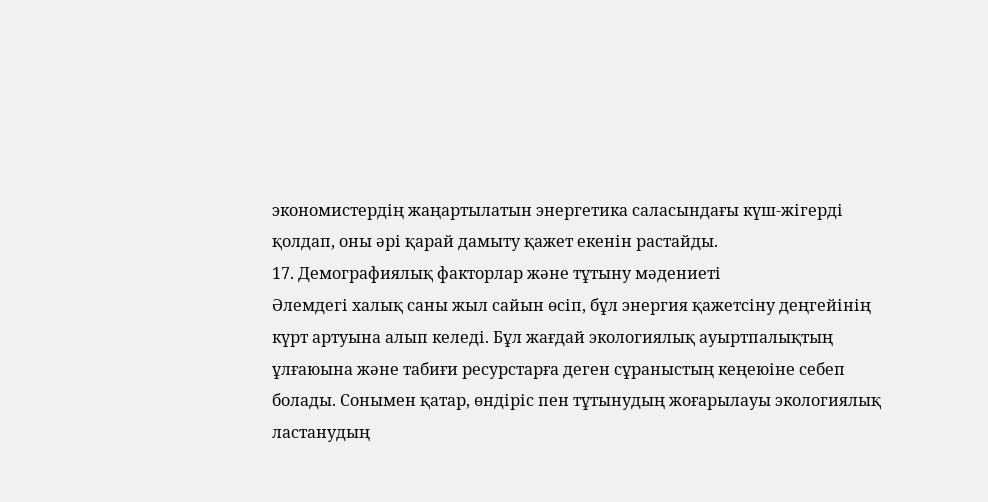экономистердің жаңартылатын энергетика саласындағы күш-жігерді қолдап, оны әрі қарай дамыту қажет екенін растайды.
17. Демографиялық факторлар және тұтыну мәдениеті
Әлемдегі халық саны жыл сайын өсіп, бұл энергия қажетсіну деңгейінің күрт артуына алып келеді. Бұл жағдай экологиялық ауыртпалықтың ұлғаюына және табиғи ресурстарға деген сұраныстың кеңеюіне себеп болады. Сонымен қатар, өндіріс пен тұтынудың жоғарылауы экологиялық ластанудың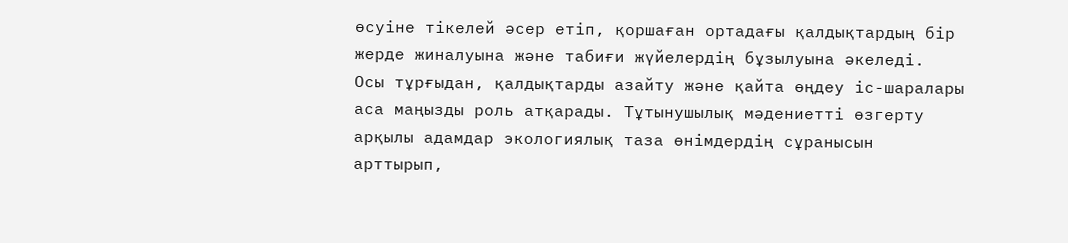өсуіне тікелей әсер етіп, қоршаған ортадағы қалдықтардың бір жерде жиналуына және табиғи жүйелердің бұзылуына әкеледі.
Осы тұрғыдан, қалдықтарды азайту және қайта өңдеу іс-шаралары аса маңызды роль атқарады. Тұтынушылық мәдениетті өзгерту арқылы адамдар экологиялық таза өнімдердің сұранысын арттырып,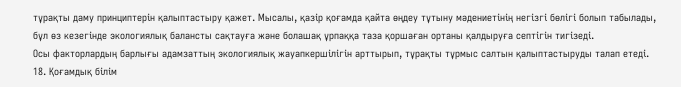тұрақты даму принциптерін қалыптастыру қажет. Мысалы, қазір қоғамда қайта өңдеу тұтыну мәдениетінің негізгі бөлігі болып табылады, бұл өз кезегінде экологиялық балансты сақтауға және болашақ ұрпаққа таза қоршаған ортаны қалдыруға септігін тигізеді.
Осы факторлардың барлығы адамзаттың экологиялық жауапкершілігін арттырып, тұрақты тұрмыс салтын қалыптастыруды талап етеді.
18. Қоғамдық білім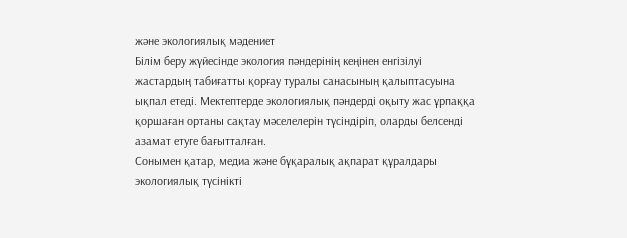және экологиялық мәдениет
Білім беру жүйесінде экология пәндерінің кеңінен енгізілуі жастардың табиғатты қорғау туралы санасының қалыптасуына ықпал етеді. Мектептерде экологиялық пәндерді оқыту жас ұрпаққа қоршаған ортаны сақтау мәселелерін түсіндіріп, оларды белсенді азамат етуге бағытталған.
Сонымен қатар, медиа және бұқаралық ақпарат құралдары экологиялық түсінікті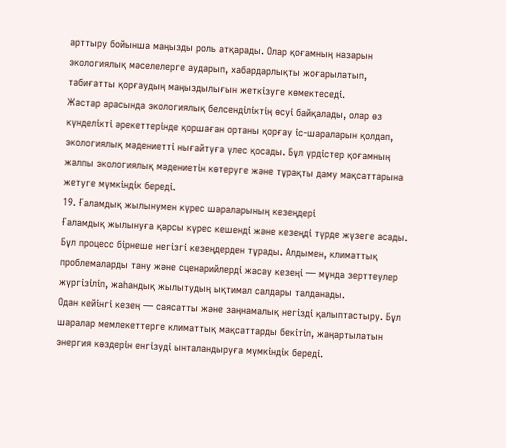арттыру бойынша маңызды роль атқарады. Олар қоғамның назарын экологиялық мәселелерге аударып, хабардарлықты жоғарылатып, табиғатты қорғаудың маңыздылығын жеткізуге көмектеседі.
Жастар арасында экологиялық белсенділіктің өсуі байқалады, олар өз күнделікті әрекеттерінде қоршаған ортаны қорғау іс-шараларын қолдап, экологиялық мәдениетті нығайтуға үлес қосады. Бұл үрдістер қоғамның жалпы экологиялық мәдениетін көтеруге және тұрақты даму мақсаттарына жетуге мүмкіндік береді.
19. Ғаламдық жылынумен күрес шараларының кезеңдері
Ғаламдық жылынуға қарсы күрес кешенді және кезеңді түрде жүзеге асады. Бұл процесс бірнеше негізгі кезеңдерден тұрады. Алдымен, климаттық проблемаларды тану және сценарийлерді жасау кезеңі — мұнда зерттеулер жүргізіліп, жаһандық жылытудың ықтимал салдары талданады.
Одан кейінгі кезең — саясатты және заңнамалық негізді қалыптастыру. Бұл шаралар мемлекеттерге климаттық мақсаттарды бекітіп, жаңартылатын энергия көздерін енгізуді ынталандыруға мүмкіндік береді.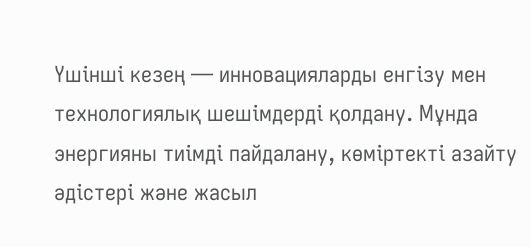Үшінші кезең — инновацияларды енгізу мен технологиялық шешімдерді қолдану. Мұнда энергияны тиімді пайдалану, көміртекті азайту әдістері және жасыл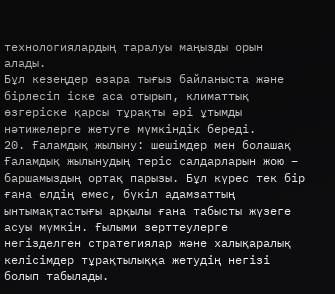технологиялардың таралуы маңызды орын алады.
Бұл кезеңдер өзара тығыз байланыста және бірлесіп іске аса отырып, климаттық өзгеріске қарсы тұрақты әрі ұтымды нәтижелерге жетуге мүмкіндік береді.
20. Ғаламдық жылыну: шешімдер мен болашақ
Ғаламдық жылынудың теріс салдарларын жою – баршамыздың ортақ парызы. Бұл күрес тек бір ғана елдің емес, бүкіл адамзаттың ынтымақтастығы арқылы ғана табысты жүзеге асуы мүмкін. Ғылыми зерттеулерге негізделген стратегиялар және халықаралық келісімдер тұрақтылыққа жетудің негізі болып табылады.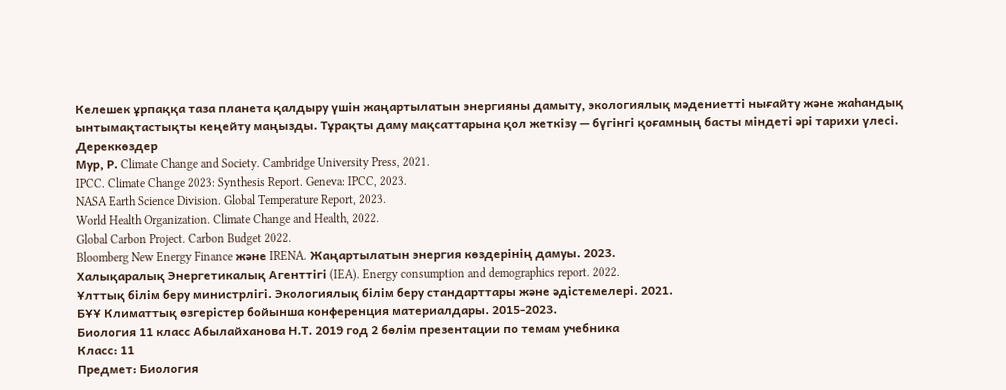Келешек ұрпаққа таза планета қалдыру үшін жаңартылатын энергияны дамыту, экологиялық мәдениетті нығайту және жаһандық ынтымақтастықты кеңейту маңызды. Тұрақты даму мақсаттарына қол жеткізу — бүгінгі қоғамның басты міндеті әрі тарихи үлесі.
Дереккөздер
Мур, Р. Climate Change and Society. Cambridge University Press, 2021.
IPCC. Climate Change 2023: Synthesis Report. Geneva: IPCC, 2023.
NASA Earth Science Division. Global Temperature Report, 2023.
World Health Organization. Climate Change and Health, 2022.
Global Carbon Project. Carbon Budget 2022.
Bloomberg New Energy Finance және IRENA. Жаңартылатын энергия көздерінің дамуы. 2023.
Халықаралық Энергетикалық Агенттігі (IEA). Energy consumption and demographics report. 2022.
Ұлттық білім беру министрлігі. Экологиялық білім беру стандарттары және әдістемелері. 2021.
БҰҰ Климаттық өзгерістер бойынша конференция материалдары. 2015-2023.
Биология 11 класс Абылайханова Н.Т. 2019 год 2 бөлім презентации по темам учебника
Класс: 11
Предмет: Биология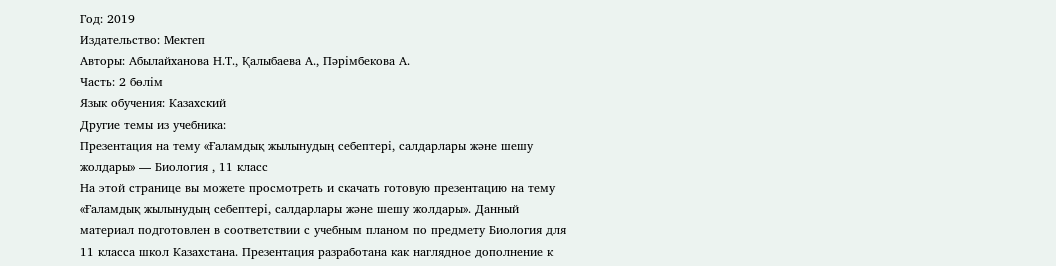Год: 2019
Издательство: Мектеп
Авторы: Абылайханова Н.Т., Қалыбаева А., Пәрімбекова А.
Часть: 2 бөлім
Язык обучения: Казахский
Другие темы из учебника:
Презентация на тему «Ғаламдық жылынудың себептері, салдарлары және шешу жолдары» — Биология , 11 класс
На этой странице вы можете просмотреть и скачать готовую презентацию на тему «Ғаламдық жылынудың себептері, салдарлары және шешу жолдары». Данный материал подготовлен в соответствии с учебным планом по предмету Биология для 11 класса школ Казахстана. Презентация разработана как наглядное дополнение к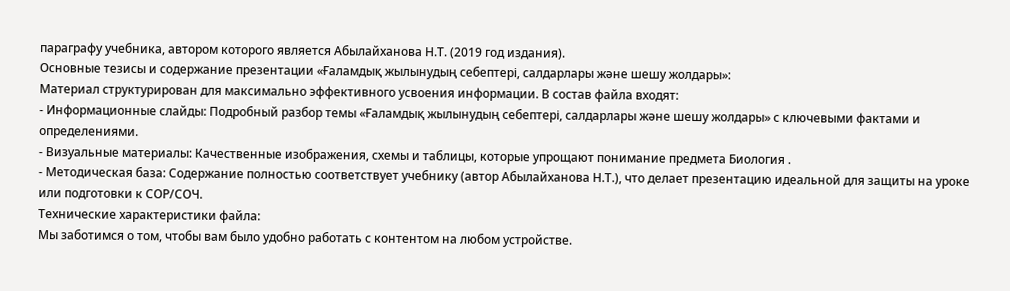параграфу учебника, автором которого является Абылайханова Н.Т. (2019 год издания).
Основные тезисы и содержание презентации «Ғаламдық жылынудың себептері, салдарлары және шешу жолдары»:
Материал структурирован для максимально эффективного усвоения информации. В состав файла входят:
- Информационные слайды: Подробный разбор темы «Ғаламдық жылынудың себептері, салдарлары және шешу жолдары» с ключевыми фактами и определениями.
- Визуальные материалы: Качественные изображения, схемы и таблицы, которые упрощают понимание предмета Биология .
- Методическая база: Содержание полностью соответствует учебнику (автор Абылайханова Н.Т.), что делает презентацию идеальной для защиты на уроке или подготовки к СОР/СОЧ.
Технические характеристики файла:
Мы заботимся о том, чтобы вам было удобно работать с контентом на любом устройстве.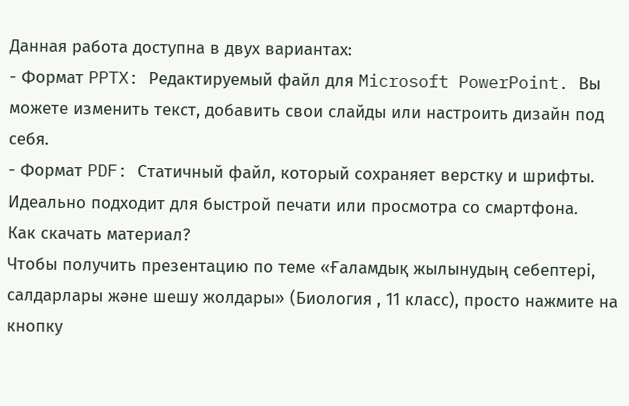Данная работа доступна в двух вариантах:
- Формат PPTX: Редактируемый файл для Microsoft PowerPoint. Вы можете изменить текст, добавить свои слайды или настроить дизайн под себя.
- Формат PDF: Статичный файл, который сохраняет верстку и шрифты. Идеально подходит для быстрой печати или просмотра со смартфона.
Как скачать материал?
Чтобы получить презентацию по теме «Ғаламдық жылынудың себептері, салдарлары және шешу жолдары» (Биология , 11 класс), просто нажмите на кнопку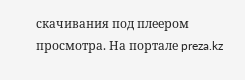скачивания под плеером просмотра. На портале preza.kz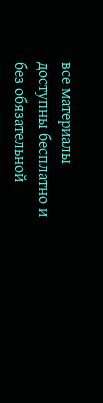все материалы доступны бесплатно и без обязательной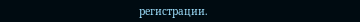регистрации.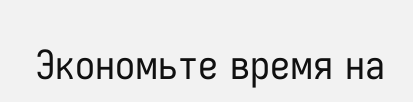Экономьте время на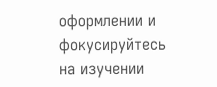оформлении и фокусируйтесь на изучении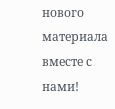нового материала вместе с нами!